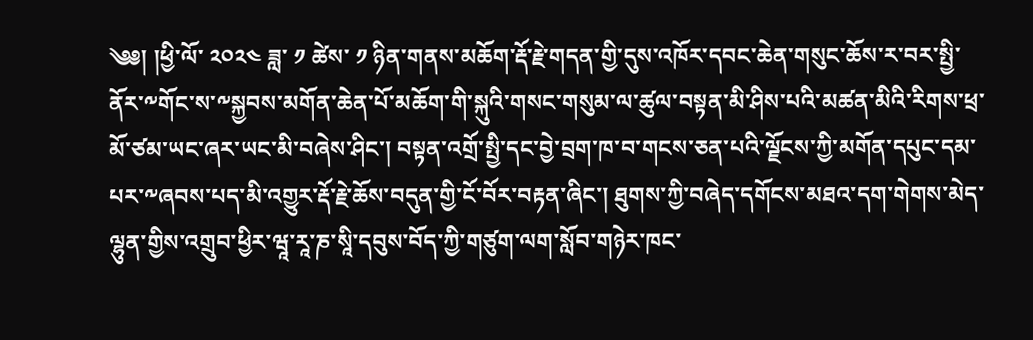༄༅། །ཕྱི་ལོ་ ༢༠༢༤ ཟླ་ ༡ ཚེས་ ༡ ཉིན་གནས་མཆོག་རྡོ་རྗེ་གདན་གྱི་དུས་འཁོར་དབང་ཆེན་གསུང་ཆོས་ར་བར་སྤྱི་ནོར་༸གོང་ས་༸སྐྱབས་མགོན་ཆེན་པོ་མཆོག་གི་སྐུའི་གསང་གསུམ་ལ་ཚུལ་བསྟན་མི་ཤིས་པའི་མཚན་མིའི་རིགས་ཕྲ་མོ་ཙམ་ཡང་ཞར་ཡང་མི་བཞེས་ཤིང་། བསྟན་འགྲོ་སྤྱི་དང་བྱེ་བྲག་ཁ་བ་གངས་ཅན་པའི་ལྗོངས་ཀྱི་མགོན་དཔུང་དམ་པར་༸ཞབས་པད་མི་འགྱུར་རྡོ་རྗེ་ཆོས་བདུན་གྱི་ངོ་བོར་བརྟན་ཞིང་། ཐུགས་ཀྱི་བཞེད་དགོངས་མཐའ་དག་གེགས་མེད་ལྷུན་གྱིས་འགྲུབ་ཕྱིར་ཝཱ་རཱ་ཎ་སཱི་དབུས་བོད་ཀྱི་གཙུག་ལག་སློབ་གཉེར་ཁང་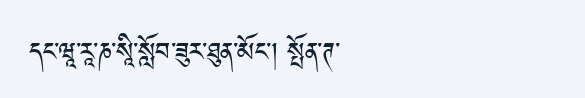དང་ཝཱ་རཱ་ཎ་སཱི་སློབ་ཟུར་ཐུན་མོང་། སྤོན་ཊ་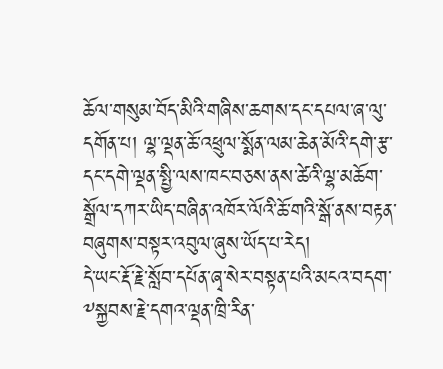ཆོལ་གསུམ་བོད་མིའི་གཞིས་ཆགས་དང་དཔལ་ཞ་ལུ་དགོན་པ། ལྷ་ལྡན་ཆོ་འཕྲུལ་སྨོན་ལམ་ཆེན་མོའི་དགེ་རྩ་དང་དགེ་ལྡན་སྤྱི་ལས་ཁང་བཅས་ནས་ཚེའི་ལྷ་མཆོག་སྒྲོལ་དཀར་ཡིད་བཞིན་འཁོར་ལོའི་ཆོ་གའི་སྒོ་ནས་བརྟན་བཞུགས་བསྟར་འབུལ་ཞུས་ཡོད་པ་རེད།
དེ་ཡང་རྡོ་རྗེ་སློབ་དཔོན་ཞྭ་སེར་བསྟན་པའི་མངའ་བདག་༸སྐྱབས་རྗེ་དགའ་ལྡན་ཁྲི་རིན་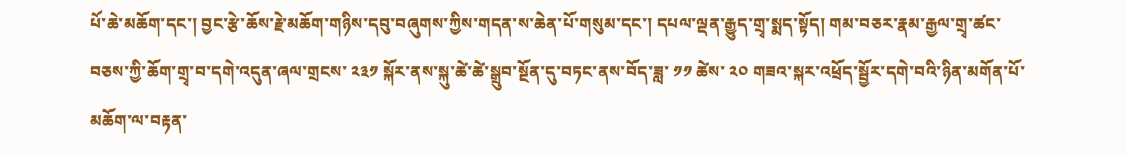པོ་ཆེ་མཆོག་དང་། བྱང་རྩེ་ཆོས་རྗེ་མཆོག་གཉིས་དབུ་བཞུགས་ཀྱིས་གདན་ས་ཆེན་པོ་གསུམ་དང་། དཔལ་ལྡན་རྒྱུད་གྲྭ་སྨད་སྟོད། གམ་བཅར་རྣམ་རྒྱལ་གྲྭ་ཚང་བཅས་ཀྱི་ཆོག་གྲྭ་བ་དགེ་འདུན་ཞལ་གྲངས་ ༢༣༡ སྐོར་ནས་སྐུ་ཚེ་ཚེ་སྒྲུབ་སྔོན་དུ་བཏང་ནས་བོད་ཟླ་ ༡༡ ཚེས་ ༢༠ གཟའ་སྐར་འཕྲོད་སྦྱོར་དགེ་བའི་ཉིན་མགོན་པོ་མཆོག་ལ་བརྟན་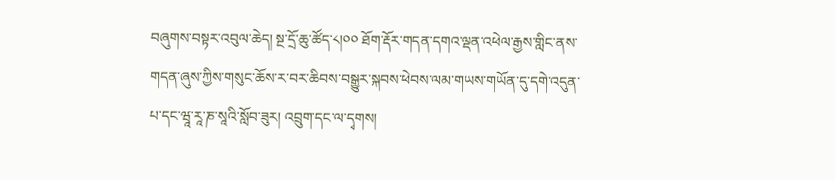བཞུགས་བསྟར་འབུལ་ཆེད། སྔ་དྲོ་ཆུ་ཚོད་༨།༠༠ ཐོག་རྡོར་གདན་དགའ་ལྡན་འཕེལ་རྒྱས་གླིང་ནས་གདན་ཞུས་ཀྱིས་གསུང་ཆོས་ར་བར་ཆིབས་བསྒྱུར་སྐབས་ཕེབས་ལམ་གཡས་གཡོན་དུ་དགེ་འདུན་པ་དང་ཝཱ་རཱ་ཎ་སཱའི་སློབ་ཟུར། འབྲུག་དང་ལ་དྭགས།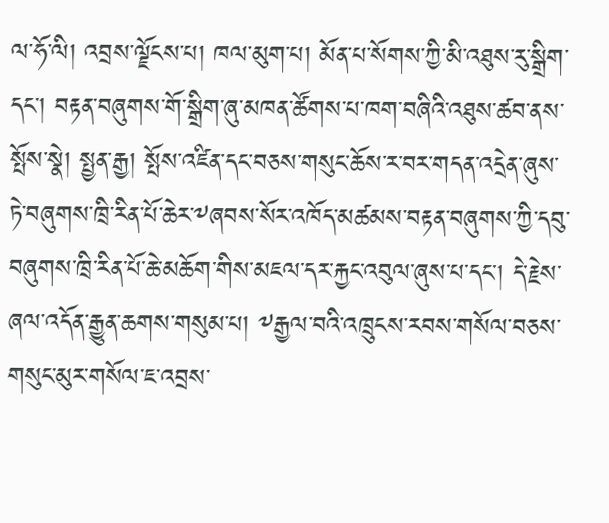ལ་ཧོ་ལི། འབྲས་ལྗོངས་པ། ཁལ་མུག་པ། མོན་པ་སོགས་ཀྱི་མི་འཐུས་རུ་སྒྲིག་དང་། བརྟན་བཞུགས་གོ་སྒྲིག་ཞུ་མཁན་ཚོགས་པ་ཁག་བཞིའི་འཐུས་ཚབ་ནས་སྤོས་སྣེ། སྤྱན་རྒྱ། སྤོས་འཛིན་དང་བཅས་གསུང་ཆོས་ར་བར་གདན་འདྲེན་ཞུས་ཏེ་བཞུགས་ཁྲི་རིན་པོ་ཆེར་༸ཞབས་སོར་འཁོད་མཚམས་བརྟན་བཞུགས་ཀྱི་དབུ་བཞུགས་ཁྲི་རིན་པོ་ཆེ་མཆོག་གིས་མཇལ་དར་རྐྱང་འབུལ་ཞུས་པ་དང་། དེ་རྗེས་ཞལ་འདོན་རྒྱུན་ཆགས་གསུམ་པ། ༸རྒྱལ་བའི་འཁྲུངས་རབས་གསོལ་བཅས་གསུང་མུར་གསོལ་ཇ་འབྲས་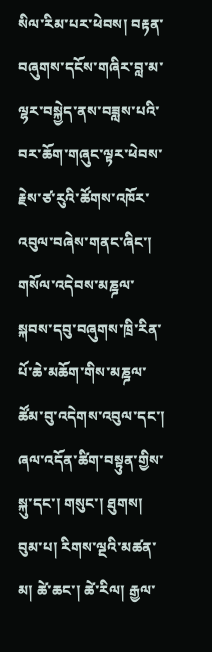སིལ་རིམ་པར་ཕེབས། བརྟན་བཞུགས་དངོས་གཞིར་བླ་མ་ལྷར་བསྐྱེད་ནས་བཟླས་པའི་བར་ཆོག་གཞུང་ལྟར་ཕེབས་རྗེས་ཙ་རུའི་ཚོགས་འཁོར་འབུལ་བཞེས་གནང་ཞིང་། གསོལ་འདེབས་མཎྜལ་སྐབས་དབུ་བཞུགས་ཁྲི་རིན་པོ་ཆེ་མཆོག་གིས་མཎྜལ་ཚོམ་བུ་འདེགས་འབུལ་དང་། ཞལ་འདོན་ཚིག་བསྟུན་གྱིས་སྐུ་དང་། གསུང་། ཐུགས། བུམ་པ། རིགས་ལྔའི་མཚན་མ། ཚེ་ཆང་། ཚེ་རིལ། རྒྱལ་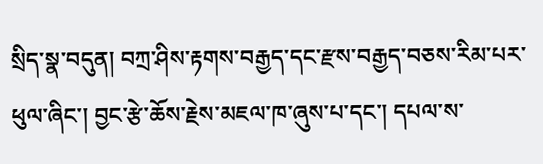སྲིད་སྣ་བདུན། བཀྲ་ཤིས་རྟགས་བརྒྱད་དང་རྫས་བརྒྱད་བཅས་རིམ་པར་ཕུལ་ཞིང་། བྱང་རྩེ་ཆོས་རྗེས་མཇལ་ཁ་ཞུས་པ་དང་། དཔལ་ས་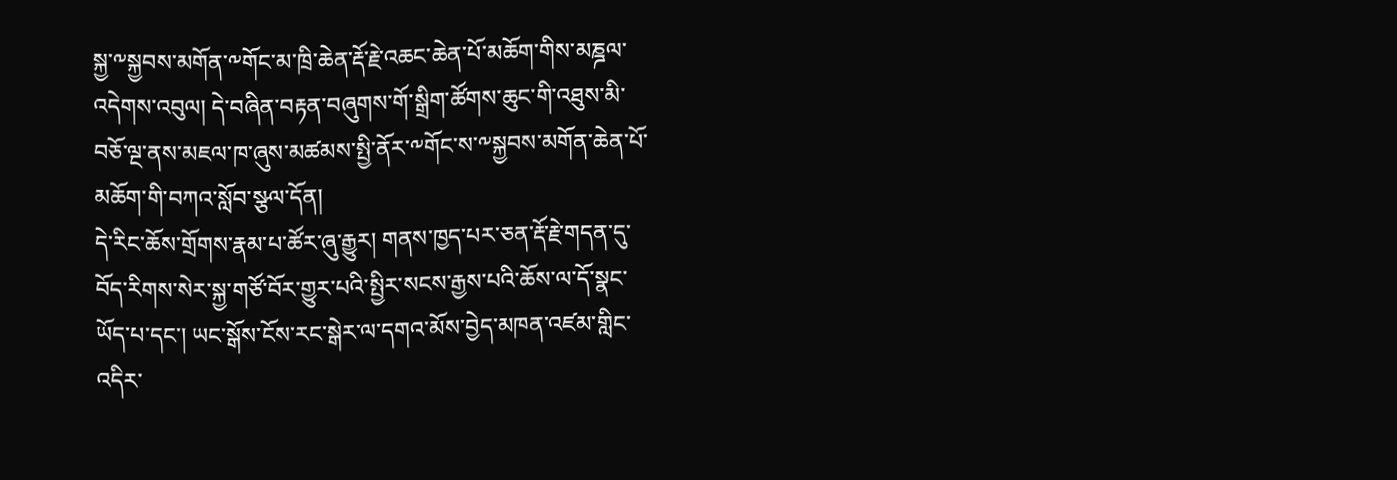སྐྱ་༸སྐྱབས་མགོན་༸གོང་མ་ཁྲི་ཆེན་རྡོ་རྗེ་འཆང་ཆེན་པོ་མཆོག་གིས་མཎྜལ་འདེགས་འབུལ། དེ་བཞིན་བརྟན་བཞུགས་གོ་སྒྲིག་ཚོགས་ཆུང་གི་འཐུས་མི་བཅོ་ལྔ་ནས་མཇལ་ཁ་ཞུས་མཚམས་སྤྱི་ནོར་༸གོང་ས་༸སྐྱབས་མགོན་ཆེན་པོ་མཆོག་གི་བཀའ་སློབ་སྩལ་དོན།
དེ་རིང་ཆོས་གྲོགས་རྣམ་པ་ཚོར་ཞུ་རྒྱུར། གནས་ཁྱད་པར་ཅན་རྡོ་རྗེ་གདན་དུ་བོད་རིགས་སེར་སྐྱ་གཙོ་བོར་གྱུར་པའི་སྤྱིར་སངས་རྒྱས་པའི་ཆོས་ལ་དོ་སྣང་ཡོད་པ་དང་། ཡང་སྒོས་ངོས་རང་སྒེར་ལ་དགའ་མོས་བྱེད་མཁན་འཛམ་གླིང་འདིར་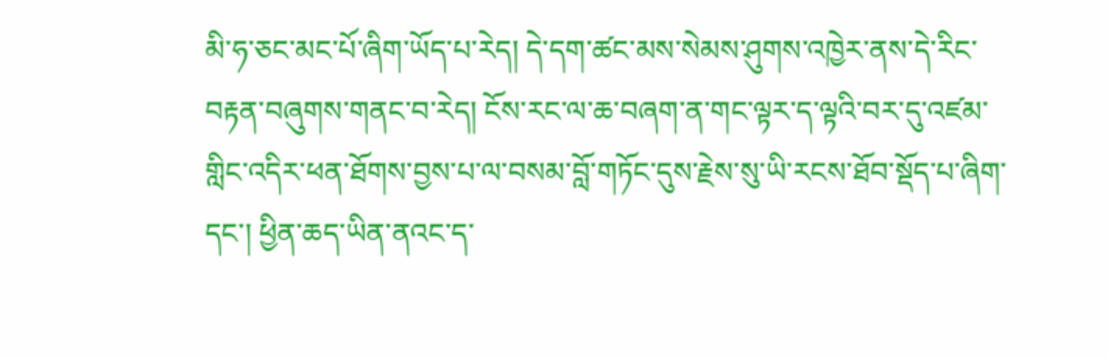མི་ཧ་ཅང་མང་པོ་ཞིག་ཡོད་པ་རེད། དེ་དག་ཚང་མས་སེམས་ཤུགས་འཁྱེར་ནས་དེ་རིང་བརྟན་བཞུགས་གནང་བ་རེད། ངོས་རང་ལ་ཆ་བཞག་ན་གང་ལྟར་ད་ལྟའི་བར་དུ་འཛམ་གླིང་འདིར་ཕན་ཐོགས་བྱས་པ་ལ་བསམ་བློ་གཏོང་དུས་རྗེས་སུ་ཡི་རངས་ཐོབ་སྡོད་པ་ཞིག་དང་། ཕྱིན་ཆད་ཡིན་ནའང་ད་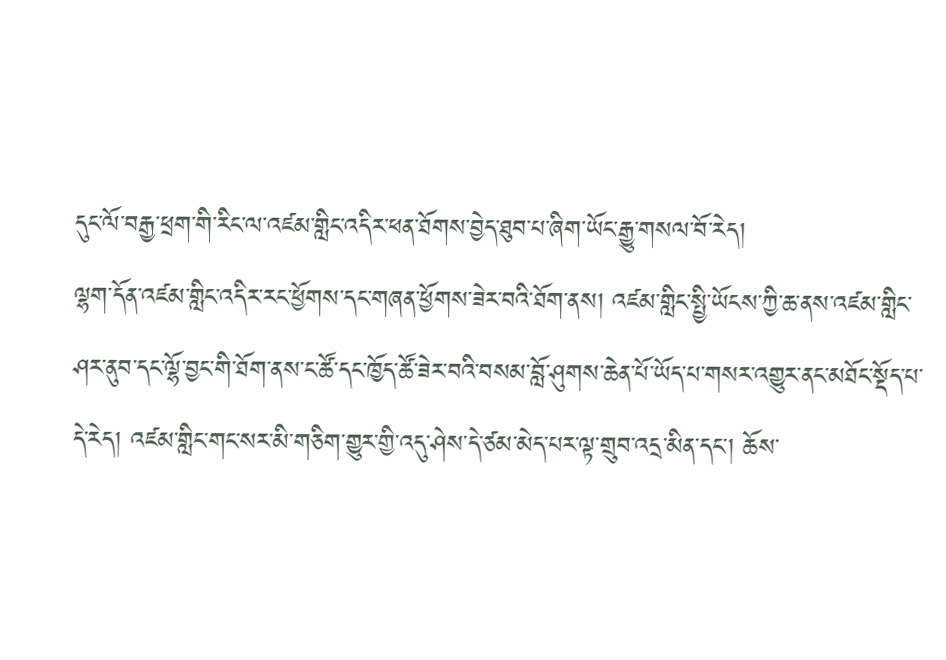དུང་ལོ་བརྒྱ་ཕྲག་གི་རིང་ལ་འཛམ་གླིང་འདིར་ཕན་ཐོགས་བྱེད་ཐུབ་པ་ཞིག་ཡོང་རྒྱུ་གསལ་བོ་རེད།
ལྷག་དོན་འཛམ་གླིང་འདིར་རང་ཕྱོགས་དང་གཞན་ཕྱོགས་ཟེར་བའི་ཐོག་ནས། འཛམ་གླིང་སྤྱི་ཡོངས་ཀྱི་ཆ་ནས་འཛམ་གླིང་ཤར་ནུབ་དང་ལྷོ་བྱང་གི་ཐོག་ནས་ང་ཚོ་དང་ཁྱོད་ཚོ་ཟེར་བའི་བསམ་བློ་ཤུགས་ཆེན་པོ་ཡོད་པ་གསར་འགྱུར་ནང་མཐོང་སྡོད་པ་དེ་རེད། འཛམ་གླིང་གང་སར་མི་གཅིག་གྱུར་གྱི་འདུ་ཤེས་དེ་ཙམ་མེད་པར་ལྟ་གྲུབ་འདྲ་མིན་དང་། ཆོས་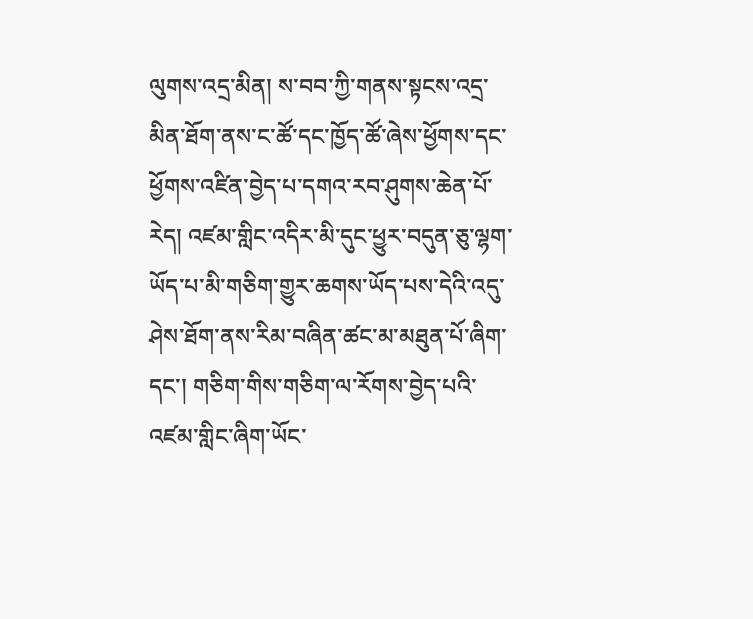ལུགས་འདྲ་མིན། ས་བབ་ཀྱི་གནས་སྟངས་འདྲ་མིན་ཐོག་ནས་ང་ཚོ་དང་ཁྱོད་ཚོ་ཞེས་ཕྱོགས་དང་ཕྱོགས་འཛིན་བྱེད་པ་དགའ་རབ་ཤུགས་ཆེན་པོ་རེད། འཛམ་གླིང་འདིར་མི་དུང་ཕྱུར་བདུན་ཅུ་ལྷག་ཡོད་པ་མི་གཅིག་གྱུར་ཆགས་ཡོད་པས་དེའི་འདུ་ཤེས་ཐོག་ནས་རིམ་བཞིན་ཚང་མ་མཐུན་པོ་ཞིག་དང་། གཅིག་གིས་གཅིག་ལ་རོགས་བྱེད་པའི་འཛམ་གླིང་ཞིག་ཡོང་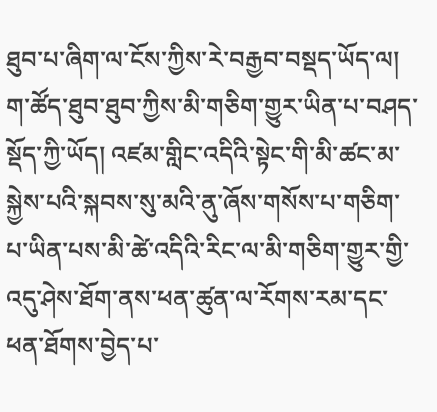ཐུབ་པ་ཞིག་ལ་ངོས་ཀྱིས་རེ་བརྒྱབ་བསྡད་ཡོད་ལ། ག་ཚོད་ཐུབ་ཐུབ་ཀྱིས་མི་གཅིག་གྱུར་ཡིན་པ་བཤད་སྡོད་ཀྱི་ཡོད། འཛམ་གླིང་འདིའི་སྟེང་གི་མི་ཚང་མ་སྐྱེས་པའི་སྐབས་སུ་མའི་ནུ་ཞོས་གསོས་པ་གཅིག་པ་ཡིན་པས་མི་ཚེ་འདིའི་རིང་ལ་མི་གཅིག་གྱུར་གྱི་འདུ་ཤེས་ཐོག་ནས་ཕན་ཚུན་ལ་རོགས་རམ་དང་ཕན་ཐོགས་བྱེད་པ་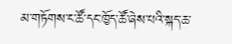མ་གཏོགས་ང་ཚོ་དང་ཁྱོད་ཚོ་ཞེས་པའི་སྐད་ཆ་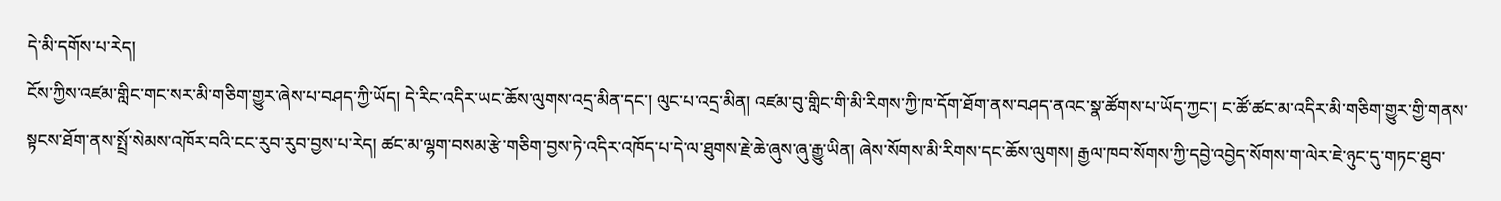དེ་མི་དགོས་པ་རེད།
ངོས་ཀྱིས་འཛམ་གླིང་གང་སར་མི་གཅིག་གྱུར་ཞེས་པ་བཤད་ཀྱི་ཡོད། དེ་རིང་འདིར་ཡང་ཆོས་ལུགས་འདྲ་མིན་དང་། ལུང་པ་འདྲ་མིན། འཛམ་བུ་གླིང་གི་མི་རིགས་ཀྱི་ཁ་དོག་ཐོག་ནས་བཤད་ནའང་སྣ་ཚོགས་པ་ཡོད་ཀྱང་། ང་ཚོ་ཚང་མ་འདིར་མི་གཅིག་གྱུར་གྱི་གནས་སྟངས་ཐོག་ནས་སྤྲོ་སེམས་འཁོར་བའི་ངང་རུབ་རུབ་བྱས་པ་རེད། ཚང་མ་ལྷག་བསམ་རྩེ་གཅིག་བྱས་ཏེ་འདིར་འཁོད་པ་དེ་ལ་ཐུགས་རྗེ་ཆེ་ཞུས་ཞུ་རྒྱུ་ཡིན། ཞེས་སོགས་མི་རིགས་དང་ཆོས་ལུགས། རྒྱལ་ཁབ་སོགས་ཀྱི་དབྱེ་འབྱེད་སོགས་ག་ལེར་ཇེ་ཉུང་དུ་གཏང་ཐུབ་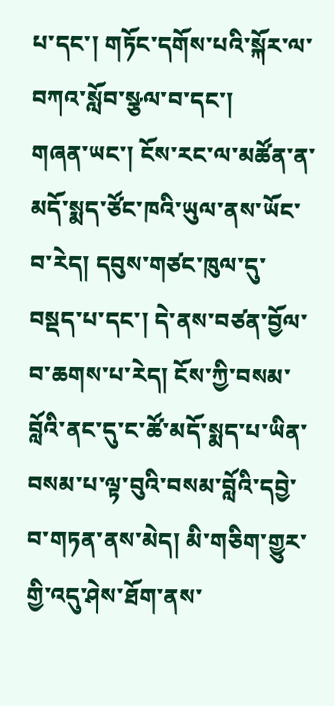པ་དང་། གཏོང་དགོས་པའི་སྐོར་ལ་བཀའ་སློབ་སྩལ་བ་དང་།
གཞན་ཡང་། ངོས་རང་ལ་མཚོན་ན་མདོ་སྨད་ཙོང་ཁའི་ཡུལ་ནས་ཡོང་བ་རེད། དབུས་གཙང་ཁུལ་དུ་བསྡད་པ་དང་། དེ་ནས་བཙན་བྱོལ་བ་ཆགས་པ་རེད། ངོས་ཀྱི་བསམ་བློའི་ནང་དུ་ང་ཚོ་མདོ་སྨད་པ་ཡིན་བསམ་པ་ལྟ་བུའི་བསམ་བློའི་དབྱེ་བ་གཏན་ནས་མེད། མི་གཅིག་གྱུར་གྱི་འདུ་ཤེས་ཐོག་ནས་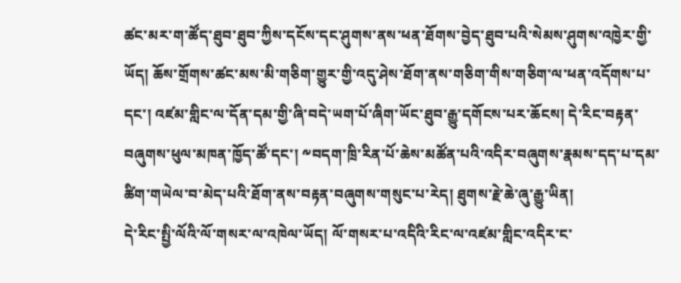ཚང་མར་ག་ཚོད་ཐུབ་ཐུབ་ཀྱིས་དངོས་དང་ཤུགས་ནས་ཕན་ཐོགས་བྱེད་ཐུབ་པའི་སེམས་ཤུགས་འཁྱེར་གྱི་ཡོད། ཆོས་གྲོགས་ཚང་མས་མི་གཅིག་གྱུར་གྱི་འདུ་ཤེས་ཐོག་ནས་གཅིག་གིས་གཅིག་ལ་ཕན་འདོགས་པ་དང་། འཛམ་གླིང་ལ་དོན་དམ་གྱི་ཞི་བདེ་ཡག་པོ་ཞིག་ཡོང་ཐུབ་རྒྱུ་དགོངས་པར་ཆོངས། དེ་རིང་བརྟན་བཞུགས་ཕུལ་མཁན་ཁྱོད་ཚོ་དང་། ༸བདག་ཁྲི་རིན་པོ་ཆེས་མཚོན་པའི་འདིར་བཞུགས་རྣམས་དད་པ་དམ་ཚིག་གཡེལ་བ་མེད་པའི་ཐོག་ནས་བརྟན་བཞུགས་གསུང་པ་རེད། ཐུགས་རྗེ་ཆེ་ཞུ་རྒྱུ་ཡིན།
དེ་རིང་སྤྱི་ལོའི་ལོ་གསར་ལ་འཁེལ་ཡོད། ལོ་གསར་པ་འདིའི་རིང་ལ་འཛམ་གླིང་འདིར་ང་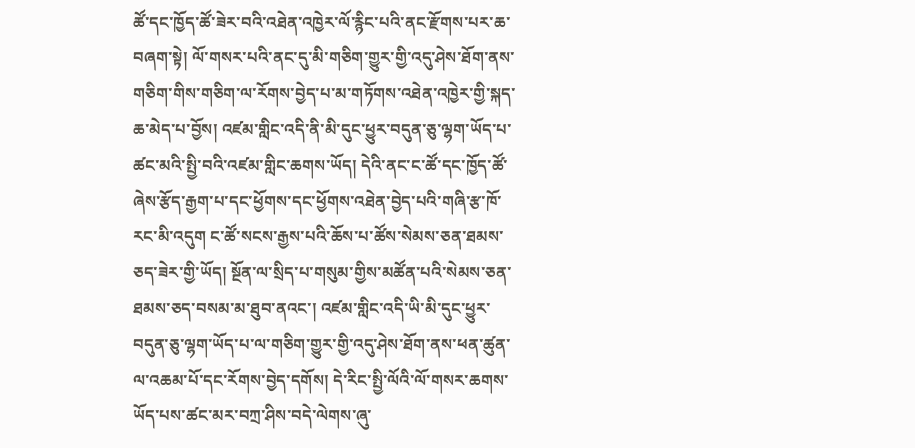ཚོ་དང་ཁྱོད་ཚོ་ཟེར་བའི་འཐེན་འཁྱེར་ལོ་རྙིང་པའི་ནང་རྫོགས་པར་ཆ་བཞག་སྟེ། ལོ་གསར་པའི་ནང་དུ་མི་གཅིག་གྱུར་གྱི་འདུ་ཤེས་ཐོག་ནས་གཅིག་གིས་གཅིག་ལ་རོགས་བྱེད་པ་མ་གཏོགས་འཐེན་འཁྱེར་གྱི་སྐད་ཆ་མེད་པ་བྱོས། འཛམ་གླིང་འདི་ནི་མི་དུང་ཕྱུར་བདུན་ཅུ་ལྷག་ཡོད་པ་ཚང་མའི་སྤྱི་བའི་འཛམ་གླིང་ཆགས་ཡོད། དེའི་ནང་ང་ཚོ་དང་ཁྱོད་ཚོ་ཞེས་རྩོད་རྒྱག་པ་དང་ཕྱོགས་དང་ཕྱོགས་འཐེན་བྱེད་པའི་གཞི་རྩ་ཁོ་རང་མི་འདུག ང་ཚོ་སངས་རྒྱས་པའི་ཆོས་པ་ཚོས་སེམས་ཅན་ཐམས་ཅད་ཟེར་གྱི་ཡོད། སྔོན་ལ་སྲིད་པ་གསུམ་གྱིས་མཚོན་པའི་སེམས་ཅན་ཐམས་ཅད་བསམ་མ་ཐུབ་ནའང་། འཛམ་གླིང་འདི་ཡི་མི་དུང་ཕྱུར་བདུན་ཅུ་ལྷག་ཡོད་པ་ལ་གཅིག་གྱུར་གྱི་འདུ་ཤེས་ཐོག་ནས་ཕན་ཚུན་ལ་འཆམ་པོ་དང་རོགས་བྱེད་དགོས། དེ་རིང་སྤྱི་ལོའི་ལོ་གསར་ཆགས་ཡོད་པས་ཚང་མར་བཀྲ་ཤིས་བདེ་ལེགས་ཞུ་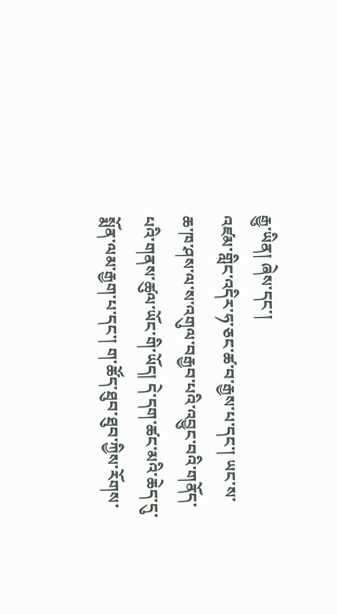རྒྱུ་ཡིན། ཞེས་དང་།
འཛམ་གླིང་འདིར་ཧ་ཅང་ཚ་བ་རྒྱས་པ་དང་། ཡང་ས་ཆ་ཁ་ཤས་ལ་ས་འགུལ་བརྒྱབ་པའི་འབྱུང་བའི་གནོད་པའི་གནས་ཚུལ་ཡོང་གི་ཡོད། དེ་དག་ཚང་མའི་ཆེད་དུ་སྨོན་ལམ་རྒྱག་པ་དང་། ག་ཚོད་ཐུབ་ཐུབ་ཀྱིས་རོགས་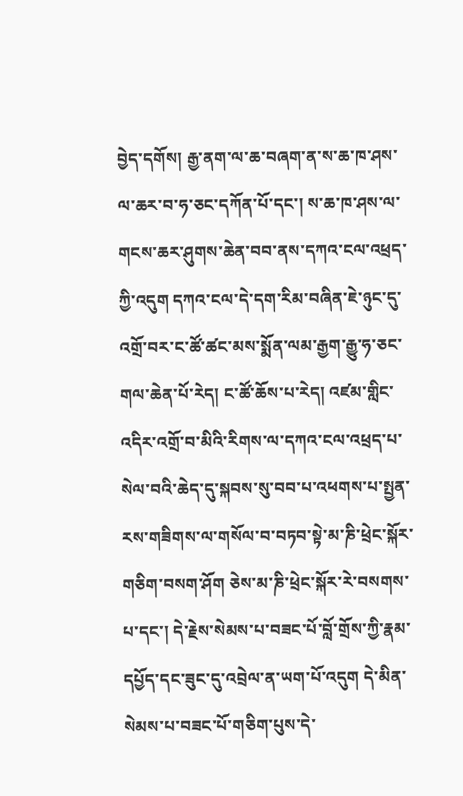བྱེད་དགོས། རྒྱ་ནག་ལ་ཆ་བཞག་ན་ས་ཆ་ཁ་ཤས་ལ་ཆར་བ་ཧ་ཅང་དཀོན་པོ་དང་། ས་ཆ་ཁ་ཤས་ལ་གངས་ཆར་ཤུགས་ཆེན་བབ་ནས་དཀའ་ངལ་འཕྲད་ཀྱི་འདུག དཀའ་ངལ་དེ་དག་རིམ་བཞིན་ཇེ་ཉུང་དུ་འགྲོ་བར་ང་ཚོ་ཚང་མས་སྨོན་ལམ་རྒྱག་རྒྱུ་ཧ་ཅང་གལ་ཆེན་པོ་རེད། ང་ཚོ་ཆོས་པ་རེད། འཛམ་གླིང་འདིར་འགྲོ་བ་མིའི་རིགས་ལ་དཀའ་ངལ་འཕྲད་པ་སེལ་བའི་ཆེད་དུ་སྐབས་སུ་བབ་པ་འཕགས་པ་སྤྱན་རས་གཟིགས་ལ་གསོལ་བ་བཏབ་སྟེ་མ་ཎི་ཕྲེང་སྐོར་གཅིག་བསག་ཤོག ཅེས་མ་ཎི་ཕྲེང་སྐོར་རེ་བསགས་པ་དང་། དེ་རྗེས་སེམས་པ་བཟང་པོ་བློ་གྲོས་ཀྱི་རྣམ་དཔྱོད་དང་ཟུང་དུ་འབྲེལ་ན་ཡག་པོ་འདུག དེ་མིན་སེམས་པ་བཟང་པོ་གཅིག་པུས་དེ་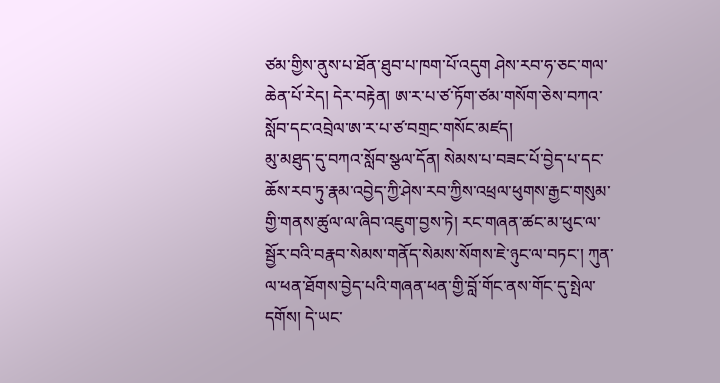ཙམ་གྱིས་ནུས་པ་ཐོན་ཐུབ་པ་ཁག་པོ་འདུག ཤེས་རབ་ཧ་ཅང་གལ་ཆེན་པོ་རེད། དེར་བརྟེན། ཨ་ར་པ་ཙ་ཏོག་ཙམ་གསོག་ཅེས་བཀའ་སློབ་དང་འབྲེལ་ཨ་ར་པ་ཙ་བགྲང་གསོང་མཛད།
མུ་མཐུད་དུ་བཀའ་སློབ་སྩལ་དོན། སེམས་པ་བཟང་པོ་བྱེད་པ་དང་ཆོས་རབ་ཏུ་རྣམ་འབྱེད་ཀྱི་ཤེས་རབ་ཀྱིས་འཕྲལ་ཕུགས་རྒྱང་གསུམ་གྱི་གནས་ཚུལ་ལ་ཞིབ་འཇུག་བྱས་ཏེ། རང་གཞན་ཚང་མ་ཕུང་ལ་སྦྱོར་བའི་བརྣབ་སེམས་གནོད་སེམས་སོགས་ཇེ་ཉུང་ལ་བཏང་། ཀུན་ལ་ཕན་ཐོགས་བྱེད་པའི་གཞན་ཕན་གྱི་བློ་གོང་ནས་གོང་དུ་སྤེལ་དགོས། དེ་ཡང་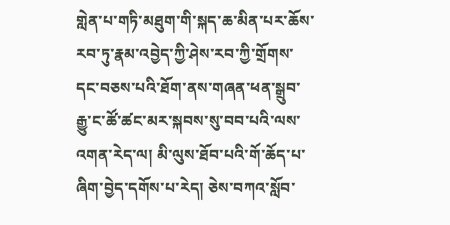གླེན་པ་གཏི་མཐུག་གི་སྐད་ཆ་མིན་པར་ཆོས་རབ་ཏུ་རྣམ་འབྱེད་ཀྱི་ཤེས་རབ་ཀྱི་གྲོགས་དང་བཅས་པའི་ཐོག་ནས་གཞན་ཕན་སྒྲུབ་རྒྱུ་ང་ཚོ་ཚང་མར་སྐབས་སུ་བབ་པའི་ལས་འགན་རེད་ལ། མི་ལུས་ཐོབ་པའི་གོ་ཆོད་པ་ཞིག་བྱེད་དགོས་པ་རེད། ཅེས་བཀའ་སློབ་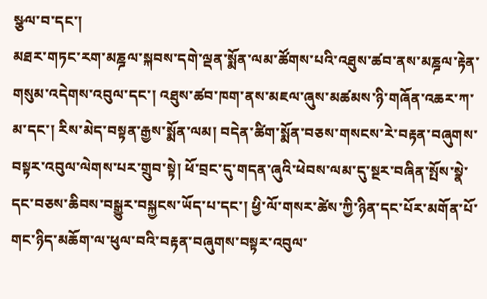སྩལ་བ་དང་།
མཐར་གཏང་རག་མཎྜལ་སྐབས་དགེ་ལྡན་སྨོན་ལམ་ཚོགས་པའི་འཐུས་ཚབ་ནས་མཎྜལ་རྟེན་གསུམ་འདེགས་འབུལ་དང་། འཐུས་ཚབ་ཁག་ནས་མཇལ་ཞུས་མཚམས་ཉི་གཞོན་འཆར་ཀ་མ་དང་། རིས་མེད་བསྟན་རྒྱས་སྨོན་ལམ། བདེན་ཚིག་སྨོན་བཅས་གསངས་རེ་བརྟན་བཞུགས་བསྟར་འབུལ་ལེགས་པར་གྲུབ་སྟེ། ཕོ་བྲང་དུ་གདན་ཞུའི་ཕེབས་ལམ་དུ་སྔར་བཞིན་སྤོས་སྣེ་དང་བཅས་ཆིབས་བསྒྱུར་བསྐྱངས་ཡོད་པ་དང་། ཕྱི་ལོ་གསར་ཚེས་ཀྱི་ཉིན་དང་པོར་མགོན་པོ་གང་ཉིད་མཆོག་ལ་ཕུལ་བའི་བརྟན་བཞུགས་བསྟར་འབུལ་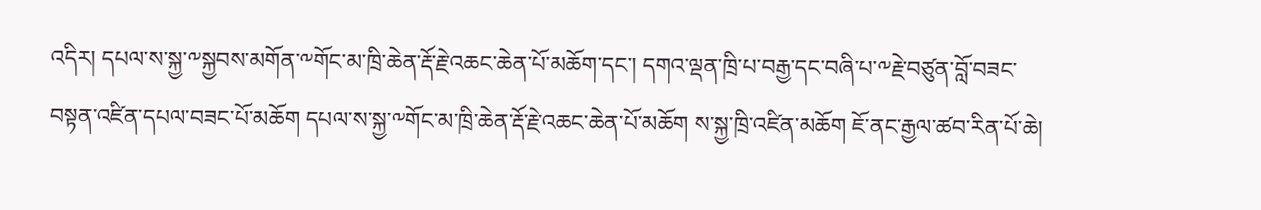འདིར། དཔལ་ས་སྐྱ་༸སྐྱབས་མགོན་༸གོང་མ་ཁྲི་ཆེན་རྡོ་རྗེ་འཆང་ཆེན་པོ་མཆོག་དང་། དགའ་ལྡན་ཁྲི་པ་བརྒྱ་དང་བཞི་པ་༸རྗེ་བཙུན་བློ་བཟང་བསྟན་འཛིན་དཔལ་བཟང་པོ་མཆོག དཔལ་ས་སྐྱ་༸གོང་མ་ཁྲི་ཆེན་རྡོ་རྗེ་འཆང་ཆེན་པོ་མཆོག ས་སྐྱ་ཁྲི་འཛིན་མཆོག ཇོ་ནང་རྒྱལ་ཚབ་རིན་པོ་ཆེ།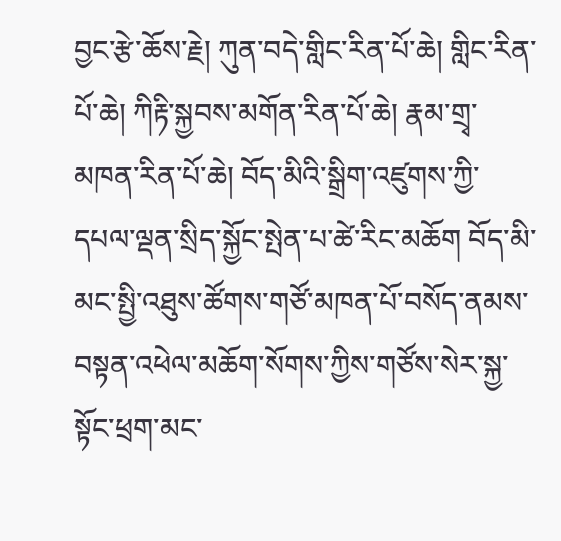བྱང་རྩེ་ཆོས་རྗེ། ཀུན་བདེ་གླིང་རིན་པོ་ཆེ། གླིང་རིན་པོ་ཆེ། ཀིརྟི་སྐྱབས་མགོན་རིན་པོ་ཆེ། རྣམ་གྲྭ་མཁན་རིན་པོ་ཆེ། བོད་མིའི་སྒྲིག་འཛུགས་ཀྱི་དཔལ་ལྡན་སྲིད་སྐྱོང་སྤེན་པ་ཚེ་རིང་མཆོག བོད་མི་མང་སྤྱི་འཐུས་ཚོགས་གཙོ་མཁན་པོ་བསོད་ནམས་བསྟན་འཕེལ་མཆོག་སོགས་ཀྱིས་གཙོས་སེར་སྐྱ་སྟོང་ཕྲག་མང་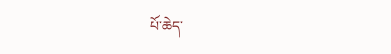པོ་ཆེད་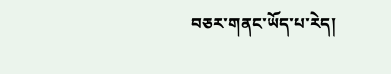བཅར་གནང་ཡོད་པ་རེད།